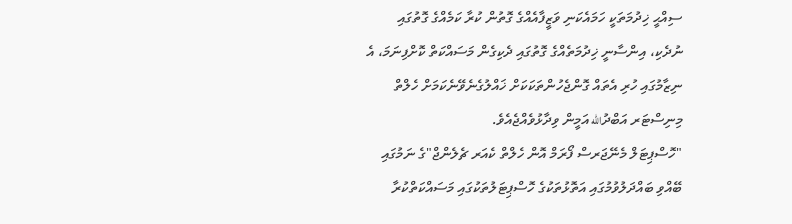ސިއްޙީ ޚިދުމަތަކީ ހަމައެކަނި ވަޒީފާއެއްގެ ގޮތުން ކުރާ ކަމެއްގެ ގޮތުގައި ނުދެކި، އިންސާނީ ޚިދުމަތެއްގެ ގޮތުގައި ދެކިގެން މަސައްކަތް ކޮށްފިނަމަ، އެ ނިޒާމުގައި ހުރި އެތައް ގޮންޖެހުންތަކަކަށް ޚައްލުގެނެވޭނެކަމަށް ހެލްތް މިނިސްޓަރ އަބްދުالله އަމީން ވިދާޅުވެއްޖެއެވެ.
"ހޮސްޕިޓަލް މެނޭޖަރސް ފޯރަމް އޮން ހެލްތް ކެއަރ ޗެލެންޖް"ގެ ނަމުގައި ބޭއްވި ބައްދަލުވުމުގައި އަތޮޅުތަކުގެ ހޮސްޕިޓަލުތަކުގައި މަސައްކަތްކުރާ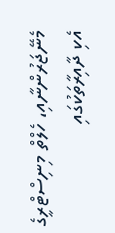މެނޭޖަރުންނާއި، ހެލްތް މިނިސްޓްރީގެ އެކި ދާއިރާތަކުގައި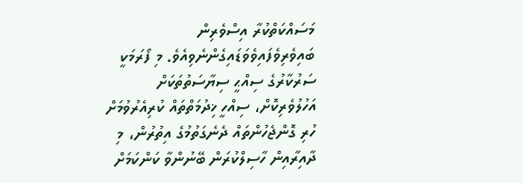މަސައްކަތްކުރާ އިސްވެރިން ބައިވެރިވެފައިވެވަޑައިގެންނެވިއެވެ. މި ފޯރަމަކީ ސަރުކާރުގެ ސިއްޙީ ސިޔާސަތުތަކަށް އަހުލުވެރިކޮށް، ސިއްހީ ޚިދުމަތްތައް ކުރިއެރުވުމަށް ހުރި ގޮންޖެހުންތައް ދެނެގަތުމުގެ އިތުރުން، މި ދާއިރާއިން ހާސިލްކުރަން ބޭނުންވާ ކަންކަމަށް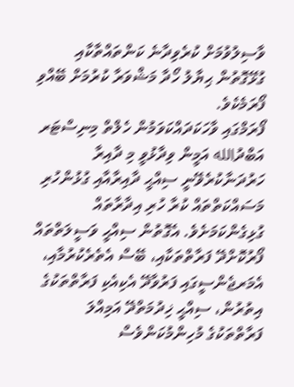ވާސިލުވުމަށް ކުރެވިދާނެ ކަންތައްތާކާއި ގުޅޭގޮތުން ޙިޔާލު ހޯދާ މަޝްވަރާ ކުރުމަށް ބޭއްވި ފޯރަމެކެވެ.
ފޯރަމްގައި ވާހަކަދައްކަވަމުން ހެލްތް މިނިސްޓަރ އަބްދުالله އަމީން ވިދާޅުވީ މި ދާއިރާ ހަރުދަނާކުރެވޭނީ ސިއްޙީ ދާއިރާއާއި ގުޅުންހުރި މަސައްކަތްތައް ކުރާ ހުރި އިދާރާތައް ގުޅިގެންކަމަށެވެ. އެގޮތުން ސިއްޙީ ވަސީލަތްތައް ފޯރުކޮށްދޭ ފަރާތްތަކާއި، ބޭސް އެތެރެކުރުމާއި، އެމަރޖެންސީގައި ފަރުވާދޭ އެކިއެކި ފަރާތްތަކުގެ އިތުރުން، ސިއްޙީ ޚިދުމަތްދޭ އަމިއްލަ ފަރާތްތަކުގެ މުހިންމުކަންވެސް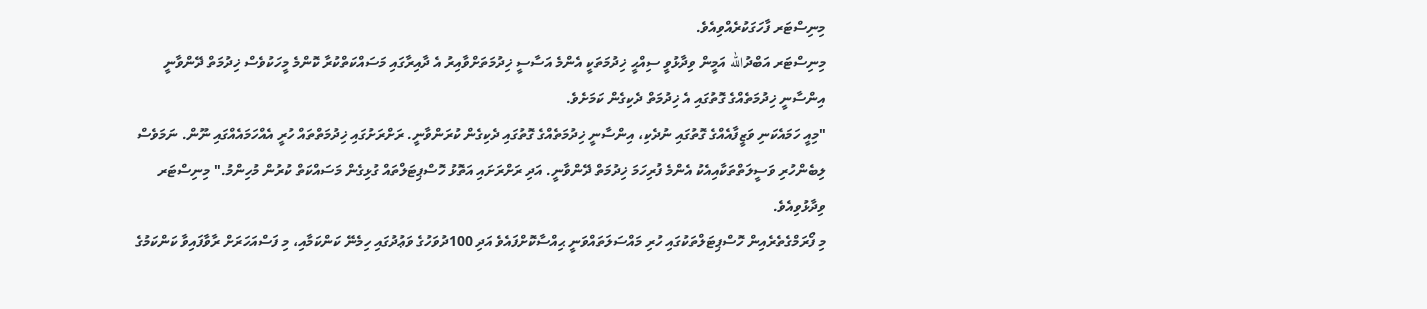މިނިސްޓަރ ފާހަގަކުރެއްވިއެވެ.
މިނިސްޓަރ އަބްދުالله އަމީން ވިދާޅުވީ ސިއްޙީ ޚިދުމަތަކީ އެންމެ އަސާސީ ޚިދުމަތަށްވާއިރު އެ ދާއިރާގައި މަސައްކަތްކުރާ ކޮންމެ މީހަކުވެސް ޚިދުމަތް ދޭންވާނީ އިންސާނީ ޚިދުމަތެއްގެ ގޮތުގައި އެ ޚިދުމަތް ދެކިގެން ކަމަށެވެ.
"މިއީ ހަމައެކަނި ވަޒީފާއެއްގެ ގޮތުގައި ނުދެކި، އިންސާނީ ޚިދުމަތެއްގެ ގޮތުގައި ދެކިގެން ކުރަންވާނީ. ރަށްރަށުގައި ޚިދުމަތްތައް ހުރީ އެއްހަމައެއްގައި ނޫން. ނަމަވެސް ލިބެންހުރި ވަސީލަތްތަކާއިއެކު އެންމެ ފުރިހަމަ ޚިދުމަތް ދޭންވާނީ. އަދި ރަށްރަށައި އަތޮޅު ހޮސްޕިޓަލްތައް ގުޅިގެން މަސައްކަތް ކުރުން މުހިންމު." މިނިސްޓަރ ވިދާޅުވިއެވެ.
މި ފޯރަމްގެތެރެއިން ހޮސްޕިޓަލްތަކުގައި ހުރި މައްސަލަތައްވަނީ ޙިއްސާކޮށްފައެވެ އަދި 100ދުވަހުގެ ވަޢުދުގައި ހިމެނޭ ކަންކަމާއި، މި ފަސްއަހަރަށް ރާވާފައިވާ ކަންކަމުގެ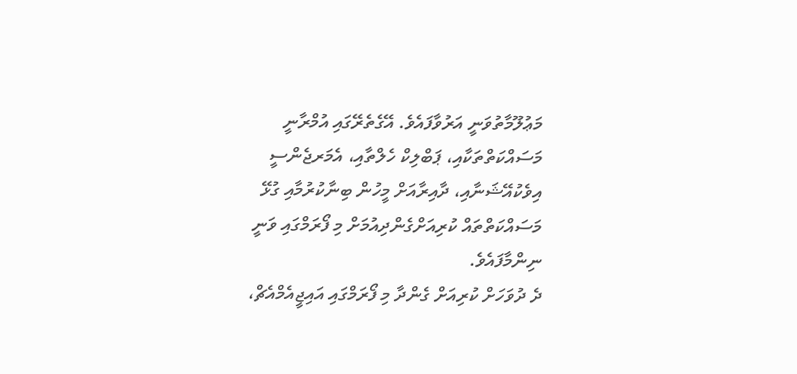މަޢުލޫމާތުވަނީ އަރުވާފައެވެ. އޭގެތެރޭގައި އުމްރާނީ މަސައްކަތްތަކާއި، ޕަބްލިކް ހެލްތާއި، އެމަރޖެންސީ އިވެކުއޭޝަނާއި، ދާއިރާއަށް މީހުން ބިނާކުރުމާއި ގުޅޭ މަސައްކަތްތައް ކުރިއަށްގެންދިއުމަށް މި ފޯރަމްގައި ވަނީ ނިންމާފައެވެ.
ދެ ދުވަހަށް ކުރިއަށް ގެންދާ މި ފޯރަމްގައި އައިޖީއެމްއެޗް،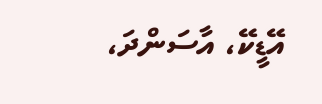އޭޑީކޭ، އާސަންދަ،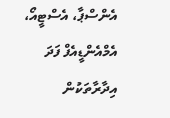އެންސްޕާ، އެސްޓީއޯ، އެމްއެންޑީއެފް ފަދަ އިދާރާތަކުން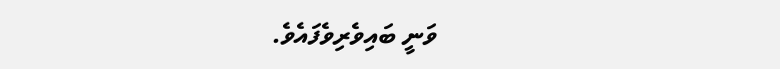ވަނީ ބައިވެރިވެފައެވެ.